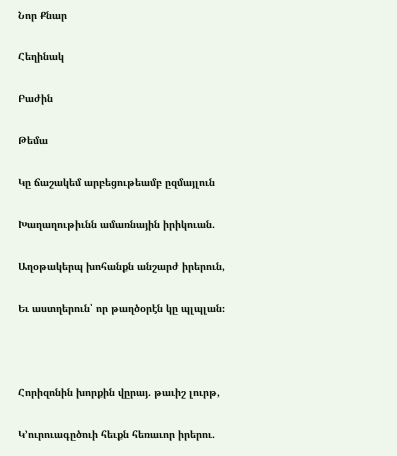Նոր Քնար

Հեղինակ

Բաժին

Թեմա

Կը ճաշակեմ արբեցութեամբ ըզմայլուն

Խաղաղութիւնն ամառնային իրիկուան.

Աղօթակերպ խոհանքն անշարժ իրերուն,

Եւ աստղերուն՝ որ թաղծօրէն կը պլպլան։



Հորիզոնին խորքին վըրայ. թաւիշ լուրթ,

Կ՚ուրուագըծուի հեւքն հեռաւոր իրերու.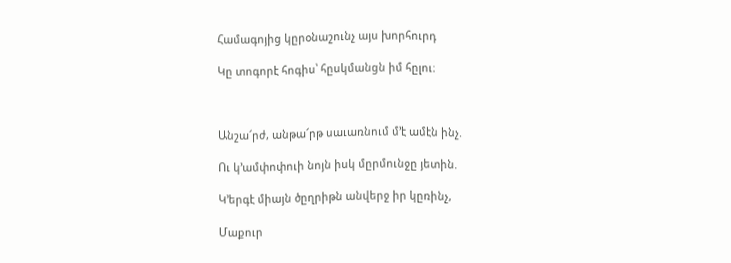Համագոյից կըրօնաշունչ այս խորհուրդ

Կը տոգորէ հոգիս՝ հըսկմանցն իմ հըլու։



Անշա՜րժ, անթա՜րթ սաւառնում մ՚է ամէն ինչ.

Ու կ՚ամփոփուի նոյն իսկ մըրմունջը յետին.

Կ՚երգէ միայն ծըղրիթն անվերջ իր կըռինչ,

Մաքուր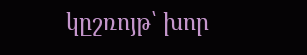կըշռոյթ՝ խոր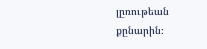լըռութեան քընարին։